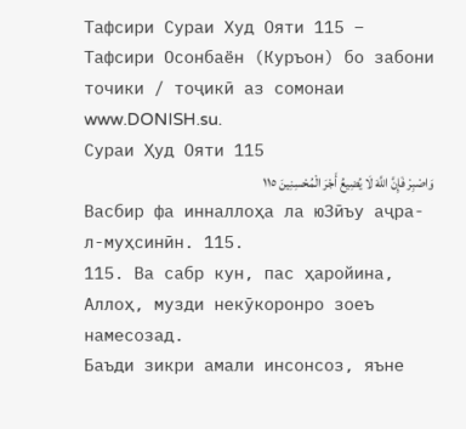Тафсири Сураи Худ Ояти 115 – Тафсири Осонбаён (Куръон) бо забони точики / тоҷикӣ аз сомонаи www.DONISH.su.
Сураи Ҳуд Ояти 115
وَاصْبِرْ فَإِنَّ اللَّهَ لَا يُضِيعُ أَجْرَ الْمُحْسِنِينَ ١١٥
Васбир фа инналлоҳа ла юЗӣъу аҷра-л-муҳсинӣн. 115.
115. Ва сабр кун, пас ҳаройина, Аллоҳ, музди некӯкоронро зоеъ намесозад.
Баъди зикри амали инсонсоз, яъне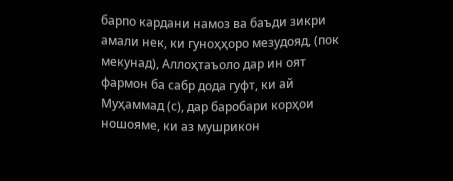барпо кардани намоз ва баъди зикри амали нек, ки гуноҳҳоро мезудояд, (пок мекунад), Аллоҳтаъоло дар ин оят фармон ба сабр дода гуфт, ки ай Муҳаммад (с), дар баробари корҳои ношояме, ки аз мушрикон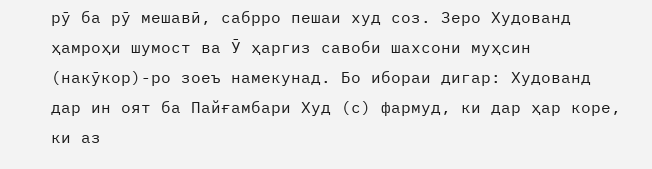рӯ ба рӯ мешавӣ, сабрро пешаи худ соз. Зеро Худованд ҳамроҳи шумост ва Ӯ ҳаргиз савоби шахсони муҳсин (накӯкор)-ро зоеъ намекунад. Бо ибораи дигар: Худованд дар ин оят ба Пайғамбари Худ (с) фармуд, ки дар ҳар коре, ки аз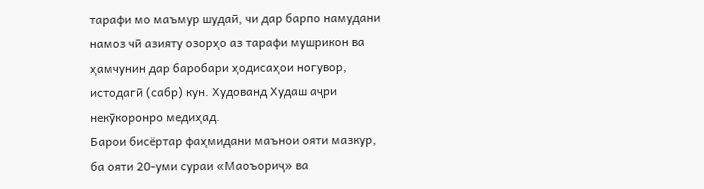тарафи мо маъмур шудаӣ, чи дар барпо намудани намоз чӣ азияту озорҳо аз тарафи мушрикон ва ҳамчунин дар баробари ҳодисаҳои ногувор, истодагӣ (сабр) кун. Худованд Худаш аҷри некӯкоронро медиҳад.
Барои бисёртар фаҳмидани маънои ояти мазкур, ба ояти 20-уми сураи «Маоъориҷ» ва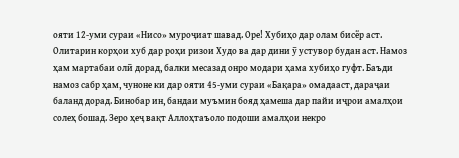ояти 12-уми сураи «Нисо» муроҷиат шавад. Оре! Хубиҳо дар олам бисёр аст. Олитарин корҳои хуб дар роҳи ризои Худо ва дар дини ӯ устувор будан аст. Намоз ҳам мартабаи олӣ дорад, балки месазад онро модари ҳама хубиҳо гуфт. Баъди намоз сабр ҳам, чуноне ки дар ояти 45-уми сураи «Бақара» омадааст, дараҷаи баланд дорад. Бинобар ин, бандаи муъмин бояд ҳамеша дар пайи иҷрои амалҳои солеҳ бошад. Зеро ҳеҷ вақт Аллоҳтаъоло подоши амалҳои некро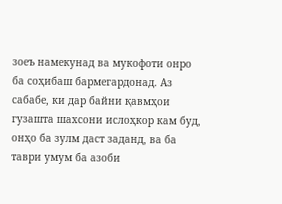зоеъ намекунад ва мукофоти онро ба соҳибаш бармегардонад. Аз сабабе, ки дар байни қавмҳои гузашта шахсони ислоҳкор кам буд, онҳо ба зулм даст заданд, ва ба таври умум ба азоби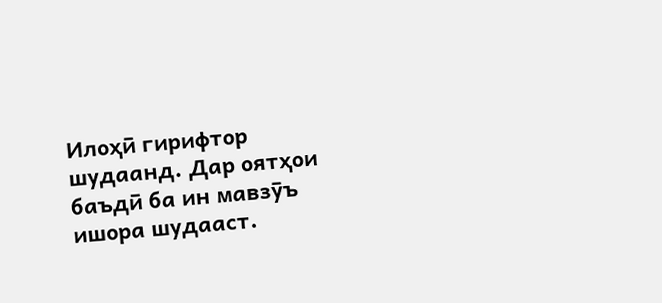Илоҳӣ гирифтор шудаанд. Дар оятҳои баъдӣ ба ин мавзӯъ ишора шудааст.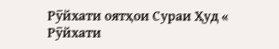Рӯйхати оятҳои Сураи Ҳуд «
Рӯйхати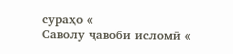сураҳо «
Саволу ҷавоби исломӣ «